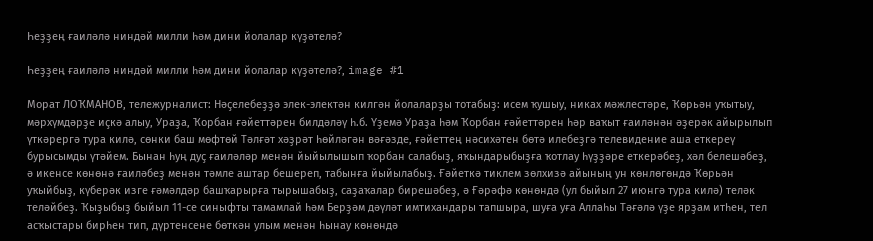Һеҙҙең ғаиләлә ниндәй милли һәм дини йолалар күҙәтелә?

Һеҙҙең ғаиләлә ниндәй милли һәм дини йолалар күҙәтелә?, image #1

Морат ЛОҠМАНОВ, тележурналист: Нәҫелебеҙҙә элек-электән килгән йолаларҙы тотабыҙ: исем ҡушыу, никах мәжлестәре, Ҡөрьән уҡытыу, мәрхүмдәрҙе иҫкә алыу, Ураҙа, Ҡорбан ғәйеттәрен билдәләү һ.б. Үҙемә Ураҙа һәм Ҡорбан ғәйеттәрен һәр ваҡыт ғаиләнән әҙерәк айырылып үткәрергә тура килә, сөнки баш мөфтөй Тәлғәт хәҙрәт һөйләгән вәғәзде, ғәйеттең нәсихәтен бөтә илебеҙгә телевидение аша еткереү бурысымды үтәйем. Бынан һуң дуҫ ғаиләләр менән йыйылышып ҡорбан салабыҙ, яҡындарыбыҙға ҡотлау һүҙҙәре еткерәбеҙ, хәл белешәбеҙ, ә икенсе көнөнә ғаиләбеҙ менән тәмле аштар бешереп, табынға йыйылабыҙ. Ғәйеткә тиклем зөлхизә айының ун көнлөгөндә Ҡөрьән уҡыйбыҙ, күберәк изге ғәмәлдәр башҡарырға тырышабыҙ, саҙаҡалар бирешәбеҙ, ә Ғәрәфә көнөндә (ул быйыл 27 июнгә тура килә) теләк теләйбеҙ. Ҡыҙыбыҙ быйыл 11-се синыфты тамамлай һәм Берҙәм дәүләт имтихандары тапшыра, шуға уға Аллаһы Тәғәлә үҙе ярҙам итһен, тел асҡыстары бирһен тип, дүртенсене бөткән улым менән һынау көнөндә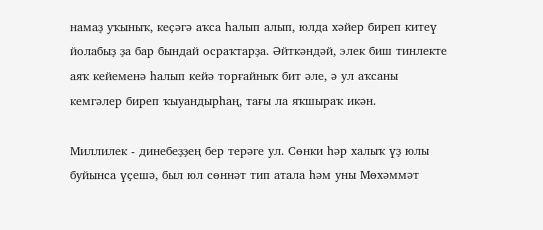намаҙ уҡыныҡ, кеҫәгә аҡса һалып алып, юлда хәйер биреп китеү йолабыҙ ҙа бар бындай осраҡтарҙа. Әйткәндәй, элек биш тинлекте аяҡ кейеменә һалып кейә торғайныҡ бит әле, ә ул аҡсаны кемгәлер биреп ҡыуандырһаң, тағы ла яҡшыраҡ икән.

Миллилек - динебеҙҙең бер терәге ул. Сөнки һәр халыҡ үҙ юлы буйынса үҫешә, был юл сөннәт тип атала һәм уны Мөхәммәт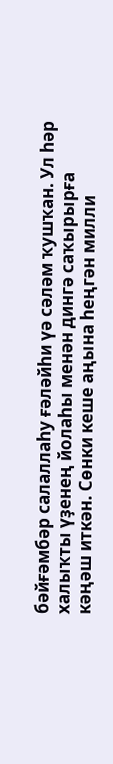бәйғәмбәр салаллаһу ғәләйһи үә сәләм ҡушҡан. Ул һәр халыҡты үҙенең йолаһы менән дингә саҡырырға кәңәш иткән. Сөнки кеше аңына һеңгән милли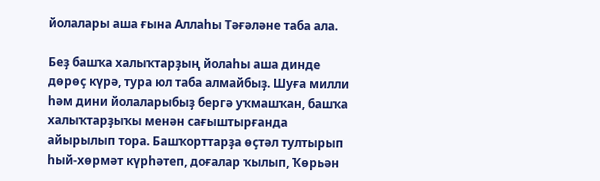йолалары аша ғына Аллаһы Тәғәләне таба ала.

Беҙ башҡа халыҡтарҙың йолаһы аша динде дөрөҫ күрә, тура юл таба алмайбыҙ. Шуға милли һәм дини йолаларыбыҙ бергә уҡмашҡан, башҡа халыҡтарҙыҡы менән сағыштырғанда айырылып тора. Башҡорттарҙа өҫтәл тултырып һый-хөрмәт күрһәтеп, доғалар ҡылып, Ҡөрьән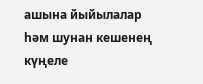ашына йыйылалар һәм шунан кешенең күңеле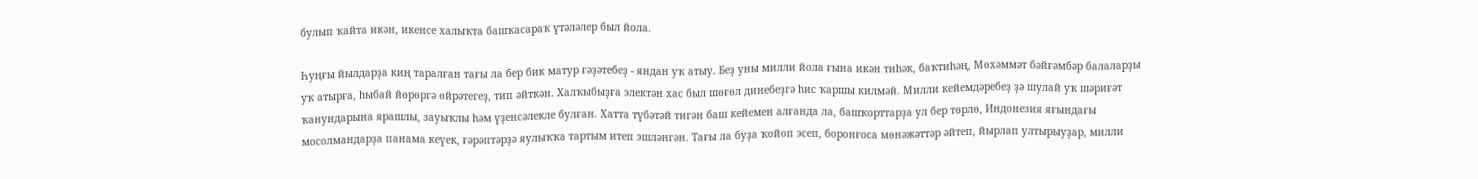булып ҡайта икән, икенсе халыҡта башҡасараҡ үтәләлер был йола.

Һуңғы йылдарҙа киң таралған тағы ла бер бик матур ғәҙәтебеҙ - яндан уҡ атыу. Беҙ уны милли йола ғына икән тиһәк, баҡтиһәң, Мөхәммәт бәйғәмбәр балаларҙы уҡ атырға, һыбай йөрөргә өйрәтегеҙ, тип әйткән. Халҡыбыҙға электән хас был шөғөл динебеҙгә һис ҡаршы килмәй. Милли кейемдәребеҙ ҙә шулай уҡ шәриғәт ҡанундарына ярашлы, зауыҡлы һәм үҙенсәлекле булған. Хатта түбәтәй тигән баш кейемен алғанда ла, башҡорттарҙа ул бер төрлө, Индонезия яғындағы мосолмандарҙа панама кеүек, ғәрәптәрҙә яулыҡҡа тартым итеп эшләнгән. Тағы ла буҙа ҡойоп эсеп, боронғоса мөнәжәттәр әйтеп, йырлап ултырыуҙар, милли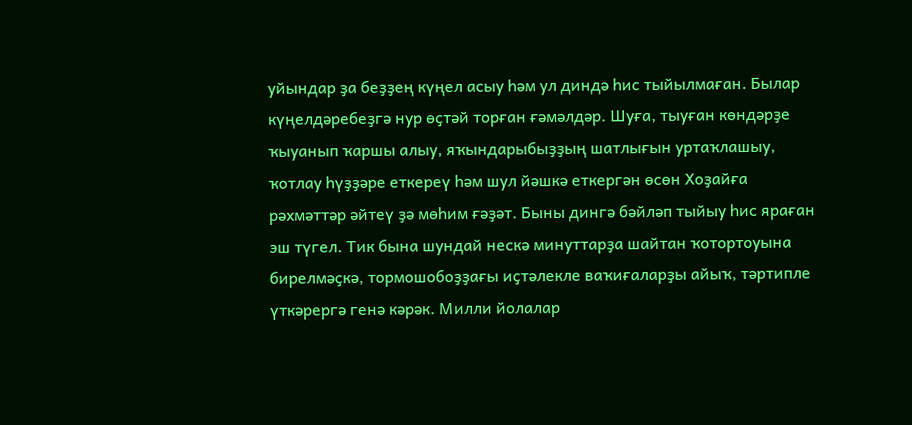уйындар ҙа беҙҙең күңел асыу һәм ул диндә һис тыйылмаған. Былар күңелдәребеҙгә нур өҫтәй торған ғәмәлдәр. Шуға, тыуған көндәрҙе ҡыуанып ҡаршы алыу, яҡындарыбыҙҙың шатлығын уртаҡлашыу, ҡотлау һүҙҙәре еткереү һәм шул йәшкә еткергән өсөн Хоҙайға рәхмәттәр әйтеү ҙә мөһим ғәҙәт. Быны дингә бәйләп тыйыу һис яраған эш түгел. Тик бына шундай нескә минуттарҙа шайтан ҡотортоуына бирелмәҫкә, тормошобоҙҙағы иҫтәлекле ваҡиғаларҙы айыҡ, тәртипле үткәрергә генә кәрәк. Милли йолалар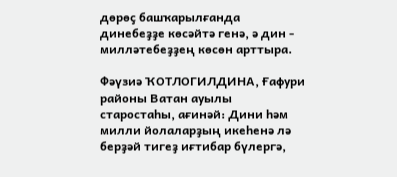дөрөҫ башҡарылғанда динебеҙҙе көсәйтә генә, ә дин - милләтебеҙҙең көсөн арттыра.

Фәүзиә ҠОТЛОГИЛДИНА, Ғафури районы Ватан ауылы старостаһы, ағинәй: Дини һәм милли йолаларҙың икеһенә лә берҙәй тигеҙ иғтибар бүлергә,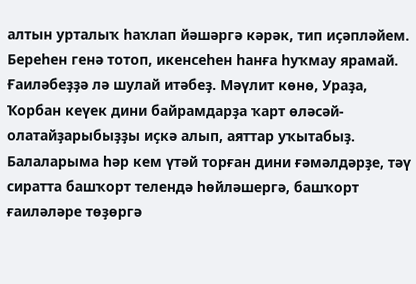алтын урталыҡ һаҡлап йәшәргә кәрәк, тип иҫәпләйем. Береһен генә тотоп, икенсеһен һанға һуҡмау ярамай. Ғаиләбеҙҙә лә шулай итәбеҙ. Мәүлит көнө, Ураҙа, Ҡорбан кеүек дини байрамдарҙа ҡарт өләсәй-олатайҙарыбыҙҙы иҫкә алып, аяттар уҡытабыҙ. Балаларыма һәр кем үтәй торған дини ғәмәлдәрҙе, тәү сиратта башҡорт телендә һөйләшергә, башҡорт ғаиләләре төҙөргә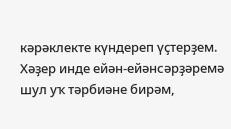кәрәклекте күндереп үҫтерҙем. Хәҙер инде ейән-ейәнсәрҙәремә шул уҡ тәрбиәне бирәм,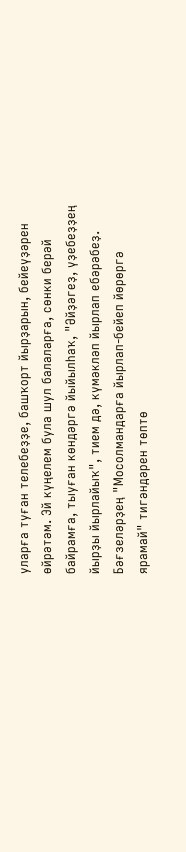уларға туған телебеҙҙе, башҡорт йырҙарын, бейеүҙәрен өйрәтәм. Эй күңелем була шул балаларға, сөнки берәй байрамға, тыуған көндәргә йыйылһаҡ, "Әйҙәгеҙ, үҙебеҙҙең йырҙы йырлайыҡ", тием дә, күмәкләп йырлап ебәрәбеҙ. Бәғзеләрҙең "Мосолмандарға йырлап-бейеп йөрөргә ярамай" тигәндәрен төптө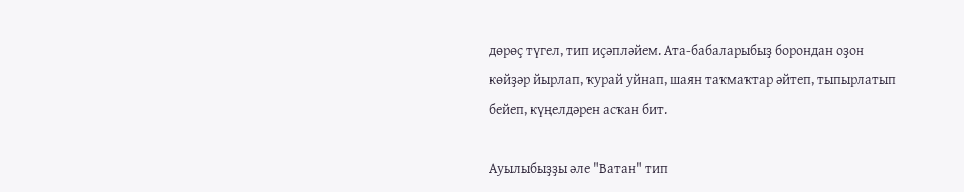дөрөҫ түгел, тип иҫәпләйем. Ата-бабаларыбыҙ борондан оҙон көйҙәр йырлап, ҡурай уйнап, шаян таҡмаҡтар әйтеп, тыпырлатып бейеп, күңелдәрен асҡан бит.

Ауылыбыҙҙы әле "Ватан" тип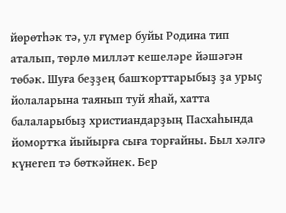йөрөтһәк тә, ул ғүмер буйы Родина тип аталып, төрлө милләт кешеләре йәшәгән төбәк. Шуға беҙҙең башҡорттарыбыҙ ҙа урыҫ йолаларына таянып туй яһай, хатта балаларыбыҙ христиандарҙың Пасхаһында йомортҡа йыйырға сыға торғайны. Был хәлгә күнегеп тә бөткәйнек. Бер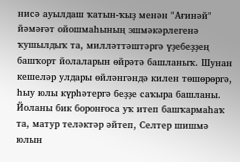нисә ауылдаш ҡатын-ҡыҙ менән "Ағинәй" йәмәғәт ойошмаһының эшмәкәрлегенә ҡушылдыҡ та, милләттәштәргә үҙебеҙҙең башҡорт йолаларын өйрәтә башланыҡ. Шунан кешеләр улдары өйләнгәндә килен төшөрөргә, һыу юлы күрһәтергә беҙҙе саҡыра башланы. Йоланы бик боронғоса уҡ итеп башҡармаһаҡ та, матур теләктәр әйтеп, Селтер шишмә юлын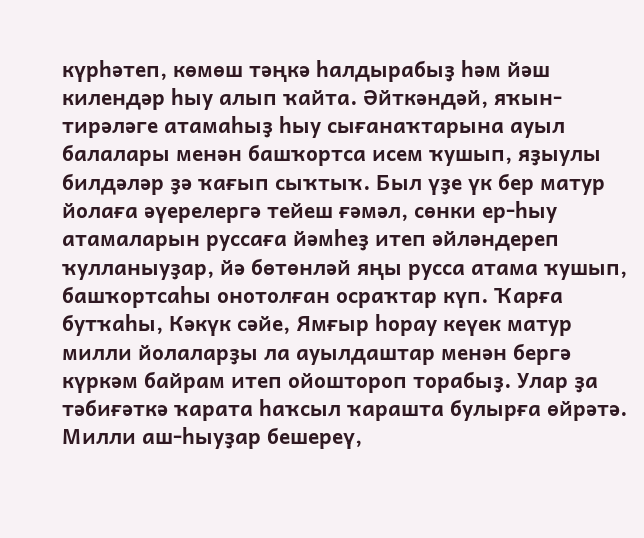күрһәтеп, көмөш тәңкә һалдырабыҙ һәм йәш килендәр һыу алып ҡайта. Әйткәндәй, яҡын-тирәләге атамаһыҙ һыу сығанаҡтарына ауыл балалары менән башҡортса исем ҡушып, яҙыулы билдәләр ҙә ҡағып сыҡтыҡ. Был үҙе үк бер матур йолаға әүерелергә тейеш ғәмәл, сөнки ер-һыу атамаларын руссаға йәмһеҙ итеп әйләндереп ҡулланыуҙар, йә бөтөнләй яңы русса атама ҡушып, башҡортсаһы онотолған осраҡтар күп. Ҡарға бутҡаһы, Кәкүк сәйе, Ямғыр һорау кеүек матур милли йолаларҙы ла ауылдаштар менән бергә күркәм байрам итеп ойоштороп торабыҙ. Улар ҙа тәбиғәткә ҡарата һаҡсыл ҡарашта булырға өйрәтә. Милли аш-һыуҙар бешереү,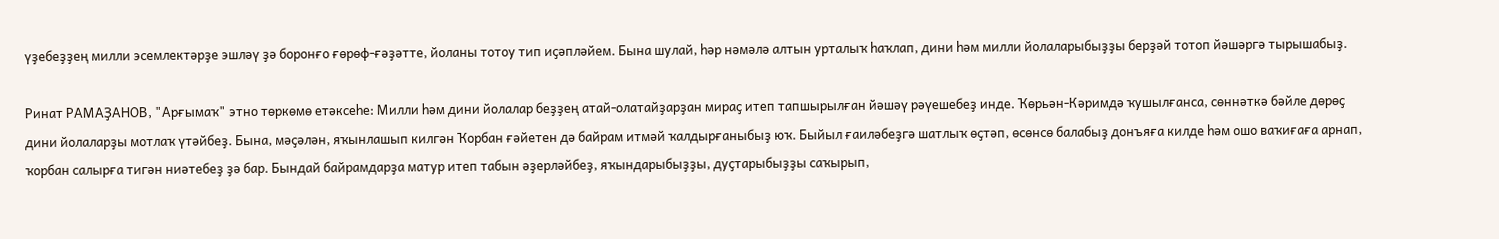үҙебеҙҙең милли эсемлектәрҙе эшләү ҙә боронғо ғөрөф-ғәҙәтте, йоланы тотоу тип иҫәпләйем. Бына шулай, һәр нәмәлә алтын урталыҡ һаҡлап, дини һәм милли йолаларыбыҙҙы берҙәй тотоп йәшәргә тырышабыҙ.

Ринат РАМАҘАНОВ, "Арғымаҡ" этно төркөмө етәксеһе: Милли һәм дини йолалар беҙҙең атай-олатайҙарҙан мираҫ итеп тапшырылған йәшәү рәүешебеҙ инде. Ҡөрьән-Кәримдә ҡушылғанса, сөннәткә бәйле дөрөҫ дини йолаларҙы мотлаҡ үтәйбеҙ. Бына, мәҫәлән, яҡынлашып килгән Ҡорбан ғәйетен дә байрам итмәй ҡалдырғаныбыҙ юҡ. Быйыл ғаиләбеҙгә шатлыҡ өҫтәп, өсөнсө балабыҙ донъяға килде һәм ошо ваҡиғаға арнап, ҡорбан салырға тигән ниәтебеҙ ҙә бар. Бындай байрамдарҙа матур итеп табын әҙерләйбеҙ, яҡындарыбыҙҙы, дуҫтарыбыҙҙы саҡырып,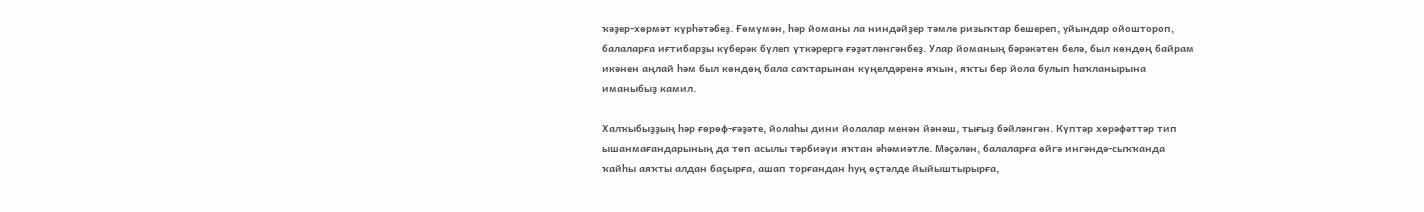ҡәҙер-хөрмәт күрһәтәбеҙ. Ғөмүмән, һәр йоманы ла ниндәйҙер тәмле ризыҡтар бешереп, уйындар ойоштороп, балаларға иғтибарҙы күберәк бүлеп үткәрергә ғәҙәтләнгәнбеҙ. Улар йоманың бәрәкәтен белә, был көндөң байрам икәнен аңлай һәм был көндөң бала саҡтарынан күңелдәренә яҡын, яҡты бер йола булып һаҡланырына иманыбыҙ камил.

Халҡыбыҙҙың һәр ғөрөф-ғәҙәте, йолаһы дини йолалар менән йәнәш, тығыҙ бәйләнгән. Күптәр хөрәфәттәр тип ышанмағандарының да төп асылы тәрбиәүи яҡтан әһәмиәтле. Мәҫәлән, балаларға өйгә ингәндә-сыҡҡанда ҡайһы аяҡты алдан баҫырға, ашап торғандан һуң өҫтәлде йыйыштырырға,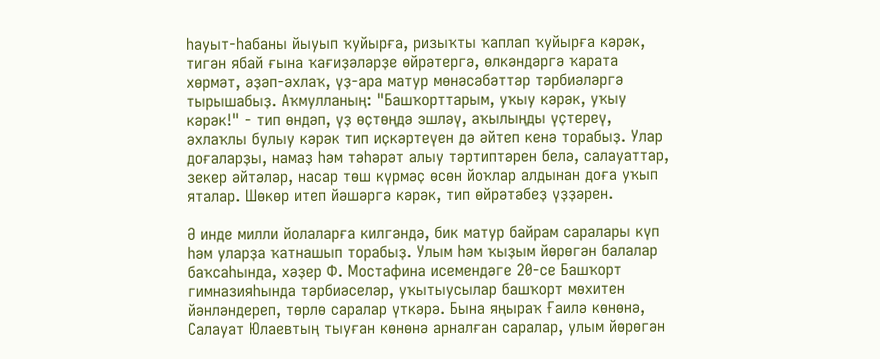һауыт-һабаны йыуып ҡуйырға, ризыҡты ҡаплап ҡуйырға кәрәк, тигән ябай ғына ҡағиҙәләрҙе өйрәтергә, өлкәндәргә ҡарата хөрмәт, әҙәп-әхлаҡ, үҙ-ара матур мөнәсәбәттәр тәрбиәләргә тырышабыҙ. Аҡмулланың: "Башҡорттарым, уҡыу кәрәк, уҡыу кәрәк!" - тип өндәп, үҙ өҫтөңдә эшләү, аҡылыңды үҫтереү, әхлаҡлы булыу кәрәк тип иҫкәртеүен дә әйтеп кенә торабыҙ. Улар доғаларҙы, намаҙ һәм тәһәрәт алыу тәртиптәрен белә, салауаттар, зекер әйтәләр, насар төш күрмәҫ өсөн йоҡлар алдынан доға уҡып яталар. Шөкөр итеп йәшәргә кәрәк, тип өйрәтәбеҙ үҙҙәрен.

Ә инде милли йолаларға килгәндә, бик матур байрам саралары күп һәм уларҙа ҡатнашып торабыҙ. Улым һәм ҡыҙым йөрөгән балалар баҡсаһында, хәҙер Ф. Мостафина исемендәге 20-се Башҡорт гимназияһында тәрбиәселәр, уҡытыусылар башҡорт мөхитен йәнләндереп, төрлө саралар үткәрә. Бына яңыраҡ Ғаилә көнөнә, Салауат Юлаевтың тыуған көнөнә арналған саралар, улым йөрөгән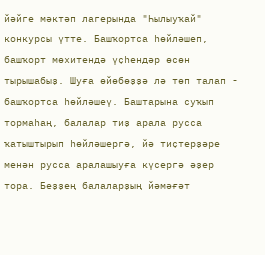йәйге мәктәп лагерында "Һылыуҡай" конкурсы үтте. Башҡортса һөйләшеп, башҡорт мөхитендә үҫһендәр өсөн тырышабыҙ. Шуға өйөбөҙҙә лә төп талап - башҡортса һөйләшеү. Баштарына суҡып тормаһаң, балалар тиҙ арала русса ҡатыштырып һөйләшергә, йә тиҫтерҙәре менән русса аралашыуға күсергә әҙер тора. Беҙҙең балаларҙың йәмәғәт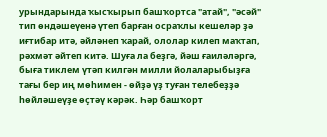урындарында ҡысҡырып башҡортса "атай", "әсәй" тип өндәшеүенә үтеп барған осраҡлы кешеләр ҙә иғтибар итә, әйләнеп ҡарай, ололар килеп маҡтап, рәхмәт әйтеп китә. Шуға ла беҙгә, йәш ғаиләләргә, быға тиклем үтәп килгән милли йолаларыбыҙға тағы бер иң мөһимен - өйҙә үҙ туған телебеҙҙә һөйләшеүҙе өҫтәү кәрәк. Һәр башҡорт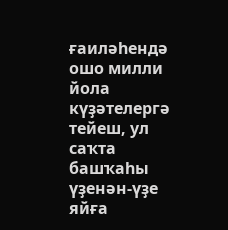ғаиләһендә ошо милли йола күҙәтелергә тейеш, ул саҡта башҡаһы үҙенән-үҙе яйға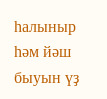һалыныр һәм йәш быуын үҙ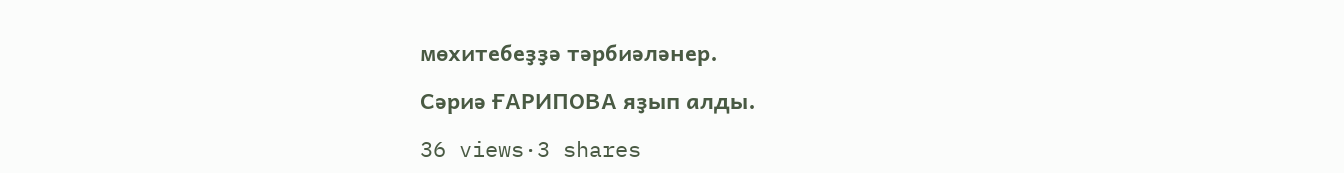мөхитебеҙҙә тәрбиәләнер.

Сәриә ҒАРИПОВА яҙып алды.

36 views·3 shares